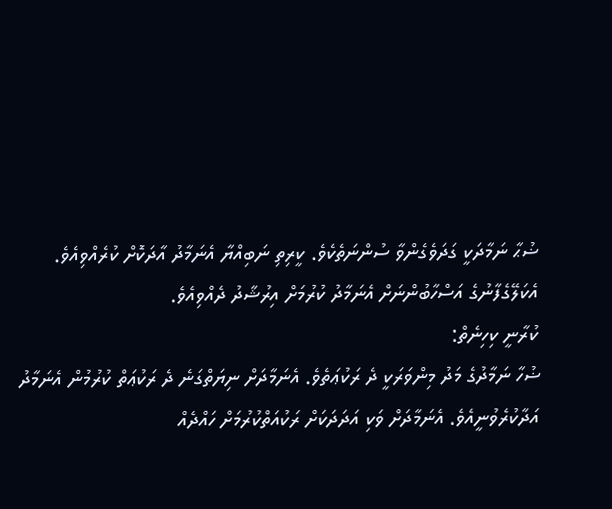ޟުޙާ ނަމާދަކީ ގަދަވެގެންވާ ސުންނަތެކެވެ. ކީރިތި ނަބިއްޔާ އެނަމާދު އާދަކޮށް ކުރެއްވިއެވެ. އެކަލޭގެފާނުގެ އަސްހާބުންނަށް އެނަމާދު ކުރުމަށް އިރުޝާދު ދެއްވިއެވެ.
ކުރާނީ ކިހިނެތް:
ޟުހާ ނަމާދުގެ މަދު މިންވަރަކީ ދެ ރަކުޢަތެވެ. އެނަމާދަށް ނިޔަތްގަނެ ދެ ރަކުޢަތް ކުރުމުން އެނަމާދު އަދާކުރެވުނީއެވެ. އެނަމާދަށް ވަކި އަދަދަކަށް ރަކުއަތްކުރުމަށް ހައްދެއް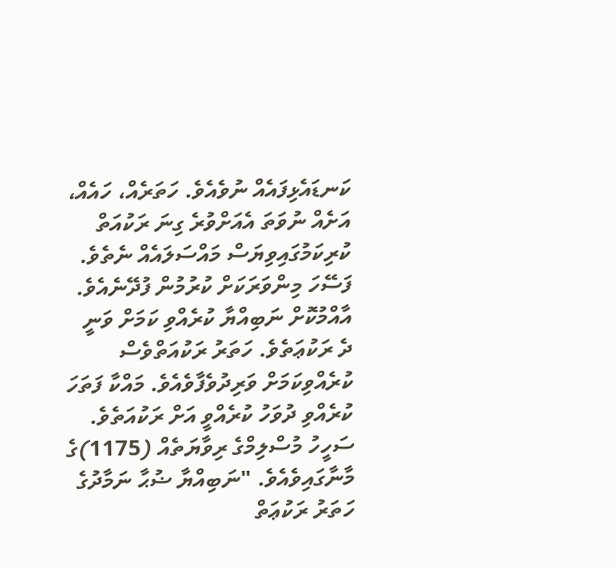ކަނޑައެޅިފައެއް ނުވެއެވެ. ހަތަރެއް، ހައެއް، އަށެއް ނުވަތަ އެއަށްވުރެ ގިނަ ރަކުއަތް ކުރިކަމުގައިވިޔަސް މައްސަލައެއް ނެތެވެ. ފަސޭހަ މިންވަރަކަށް ކުރުމުން ފުދޭނެއެވެ. އާއްމުކޮށް ނަބިއްޔާ ކުރެއްވި ކަމަށް ވަނީ ދެ ރަކުޢަތެވެ. ހަތަރު ރަކުއަތްވެސް ކުރެއްވިކަމަށް ވަރިދުވެފާވެއެވެ. މައްކާ ފަތަހަ ކުރެއްވި ދުވަހު ކުރެއްވީ އަށް ރަކުއަތެވެ.
ސަހީހު މުސްލިމްގެ ރިވާޔަތެއް (1175)ގެ މާނާގައިވެއެވެ. "ނަބިއްޔާ ޟުޙާ ނަމާދުގެ ހަތަރު ރަކުޢަތް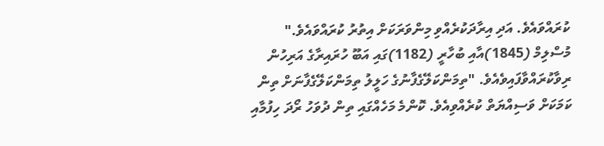ކުރައްވައެވެ. އަދި އިރާދަކުރެއްވި މިންވަރަކަށް އިތުރު ކުރައްވައެވެ."
މުސްލިމް (1845)އާއި ބުހާރީ (1182)ގައި އަބޫ ހުރައިރާގެ އަރިހުން ރިވާކުރައްވާފައިވެއެވެ. "ތިމަންކަލޭގެފާނުގެ ހަލީލު ތިމަންކަލޭގެފާނަށް ތިން ކަމަކަށް ވަސިއްޔަތް ކުރެއްވިއެވެ. ކޮންމެ މަހެއްގައި ތިން ދުވަހު ރޯދަ ހިފުމާއި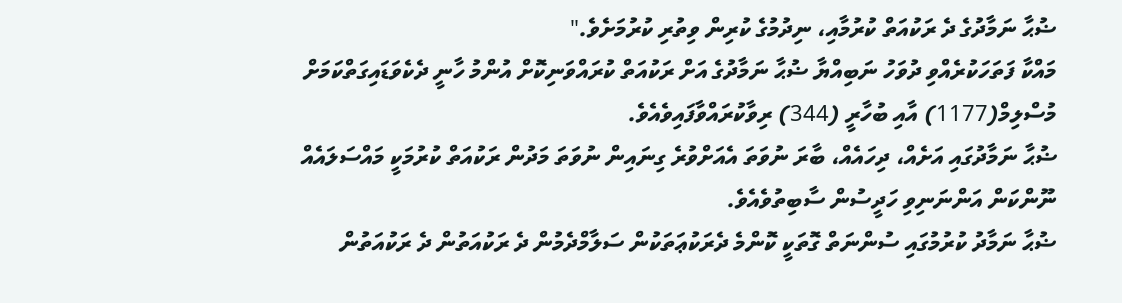ޟުޙާ ނަމާދުގެ ދެ ރަކުއަތް ކުރުމާއި، ނިދުމުގެ ކުރިން ވިތުރި ކުރުމަށެވެ."
މައްކާ ފަތަހަކުރެއްވި ދުވަހު ނަބިއްޔާ ޟުޙާ ނަމާދުގެ އަށް ރަކުއަތް ކުރައްވަނިކޮށް އުންމު ހާނީ ދެކެވަޑައިގަތްކަމަށް  މުސްލިމް(1177) އާއި ބުހާރީ (344) ރިވާކުރައްވާފައިވެއެވެ.
ޟުޙާ ނަމާދުގައި އަށެއް، ދިހައެއް، ބާރަ ނުވަތަ އެއަށްވުރެ ގިނައިން ނުވަތަ މަދުން ރަކުއަތް ކުރުމަކީ މައްސަލައެއް ނޫންކަން އަންނަނިވި ހަދީސުން ސާބިތުވެއެވެ.
ޟުޙާ ނަމާދު ކުރުމުގައި ސުންނަތް ގޮތަކީ ކޮންމެ ދެރަކުޢަތަކުން ސަލާމްދެމުން ދެ ރަކުއަތުން ދެ ރަކުއަތުން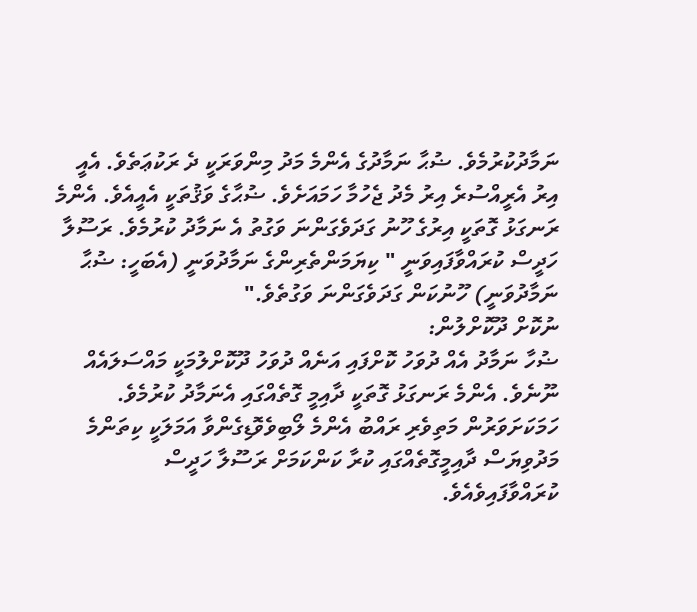ނަމާދުކުރުމެވެ. ޟުޙާ ނަމާދުގެ އެންމެ މަދު މިންވަރަކީ ދެ ރަކުޢަތެވެ. އެއީ އިރު އެރީއްސުރެ އިރު މެދު ޖެހުމާ ހަމައަށެވެ. ޟުޙާގެ ވަޤުތަކީ އެއީއެވެ. އެންމެ ރަނގަޅު ގޮތަކީ އިރުގެ ހޫނު ގަދަވެގަންނަ ވަގުތު އެ ނަމާދު ކުރުމެވެ. ރަސޫލާ ހަދީސް ކުރައްވާފައިވަނީ " ކިޔަމަންތެރިންގެ ނަމާދުވަނީ (އެބަހީ: ޟުޙާ ނަމާދުވަނީ) ހޫނުކަން ގަދަވެގަންނަ ވަގުތެވެ."
ނުކޮށް ދޫކޮށްލުން:
ޟުހާ ނަމާދު އެއް ދުވަހު ކޮށްފައި އަނެއް ދުވަހު ދޫކޮށްލުމަކީ މައްސަލައެއް ނޫނެވެ. އެންމެ ރަނގަޅު ގޮތަކީ ދާއިމީ ގޮތެއްގައި އެނަމާދު ކުރުމެވެ. ހަމަކަށަވަރުން މަތިވެރި ރައްބު އެންމެ ލޯބިވެވޮޑިގެންވާ އަމަލަކީ ކިތަންމެ މަދުވިޔަސް ދާއިމީގޮތެއްގައި ކުރާ ކަންކަމަށް ރަސޫލާ ހަދީސް ކުރައްވާފައިވެއެވެ.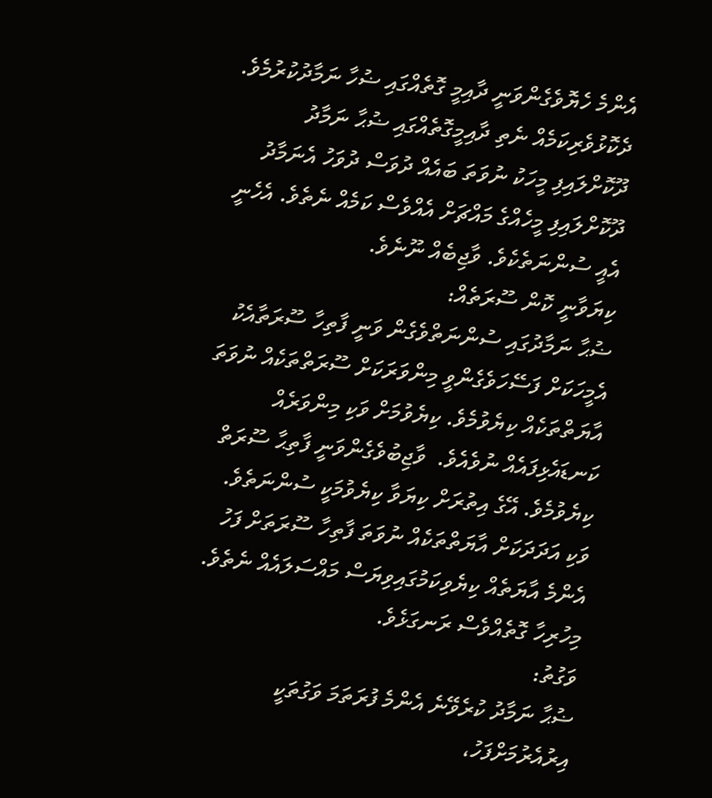އެންމެ ހެޔޮވެގެންވަނީ ދާއިމީ ގޮތެއްގައި ޟުހާ ނަމާދުކުރުމެވެ. ދެކޮޅުވެރިކަމެއް ނެތި ދާއިމީގޮތެއްގައި ޟުޙާ ނަމާދު ދޫކޮށްލައިފި މީހަކު ނުވަތަ ބައެއް ދުވަސް ދުވަހު އެނަމާދު ދޫކޮށްލައިފި މީހެއްގެ މައްޗަށް އެއްވެސް ކަމެއް ނެތެވެ. އެހެނީ އެއީ ސުންނަތެކެވެ. ވާޖިބެއް ނޫނެވެ.
ކިޔަވާނީ ކޮން ސޫރަތެއް:
ޟުޙާ ނަމާދުގައި ސުންނަތްވެގެން ވަނީ ފާތިހާ ސޫރަތާއެކު އެމީހަކަށް ފަސޭހަވެގެންވީ މިންވަރަކަށް ސޫރަތްތަކެއް ނުވަތަ އާޔަތްތަކެއް ކިޔެވުމެވެ. ކިޔެވުމަށް ވަކި މިންވަރެއް ކަނޑައެޅިފައެއް ނުވެއެވެ.  ވާޖިބުވެގެންވަނީ ފާތިޙާ ސޫރަތް ކިޔެވުމެވެ. އޭގެ އިތުރަށް ކިޔަވާ ކިޔެވުމަކީ ސުންނަތެވެ. ވަކި އަދަދަކަށް އާޔަތްތަކެއް ނުވަތަ ފާތިހާ ސޫރަތަށް ފަހު އެންމެ އާޔަތެއް ކިޔެވިކަމުގައިވިޔަސް މައްސަލައެއް ނެތެވެ. މިހުރިހާ ގޮތެއްވެސް ރަނގަޅެވެ.
ވަގުތު:
ޟުޙާ ނަމާދު ކުރެވޭނެ އެންމެ ފުރަތަމަ ވަގުތަކީ އިރުއެރުމަށްފަހު،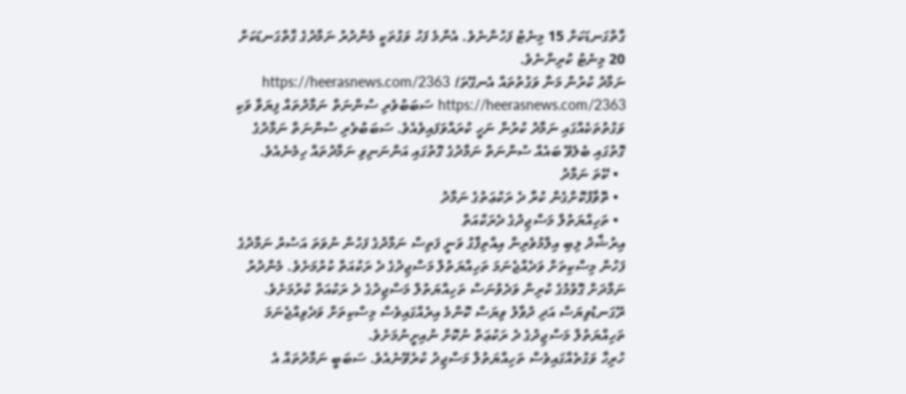ގާތްގަނޑަކަށް 15 މިނެޓު ފަހުންނެވެ. އެންމެ ފަހު ވަގުތަކީ މެންދުރު ނަމާދުގެ ގާތްގަނޑަކަށް 20 މިނެޓު ކުރިންނެވެ.
ނަމާދު ކުރުން މަނާ ވަގުތުތައް އެނގޭތަ! https://heerasnews.com/2363 https://heerasnews.com/2363 ސަބަބުވެރި ސުންނަތް ނަމާދުތައް ފިޔަވާ ވަކި ވަގުތުތަކެއްގައި ނަމާދު ކުރުން ނަހީ ކުރައްވަފައިވެއެވެ. ސަބަބުވެރި ސުންނަތް ނަމާދުގެ ގޮތުގައި ބެލެވޭ ބައެއް ސުންނަތް ނަމާދުގެ ގޮތުގައި އަންނަނިވި ނަމާދުތައް ހިމެނެއެވެ.
  • ކޭތަ ނަމާދު
  • ތޮވާފުކޮށްގެން ކުރާ ދެ ރަކުޢަތުގެ ނަމާދު
  • ތަހިއްޔަތުލް މަސްޖިދުގެ ދެރަކްއަތް
އިރުޝާދު ލިބި އިލްމުވެރިން އިއްތިފާގު ވަނީ ފަތިސް ނަމާދުގެ ފަހުން ނުވަތަ އަސުރު ނަމާދުގެ ފަހުން މިސްކިތަށް ވަދެއްޖެނަމަ ތަހިއްޔަތުލް މަސްޖިދުގެ ދެ ރަކުއަތް ކުރުމަށެވެ. މެންދުރު ނަމާދަށް ގޮވުމުގެ ކުރިން ވަދެވުނަސް ތަހިއްޔަތުލް މަސްޖިދުގެ ދެ ރަކުއަތް ކުރުމަށެވެ. ރޭގަނޑުވިޔަސް އަދި ދުވާލު ވިޔަސް ކޮންމެ އިރެއްގައިވެސް މިސްކިތަށް ވަދެވިއްޖެނަމަ ތަހިއްޔަތުލް މަސްޖިދުގެ ދެ ރަކުޢަތް ނުކޮށް ނުއިށީނުމަށެވެ.
ހުރިހާ ވަގުތެއްގައިވެސް ތަހިއްޔަތުލް މަސްޖިދު ކުރެވޭނެއެވެ. ސަބަބީ ނަމާދުތައް އެ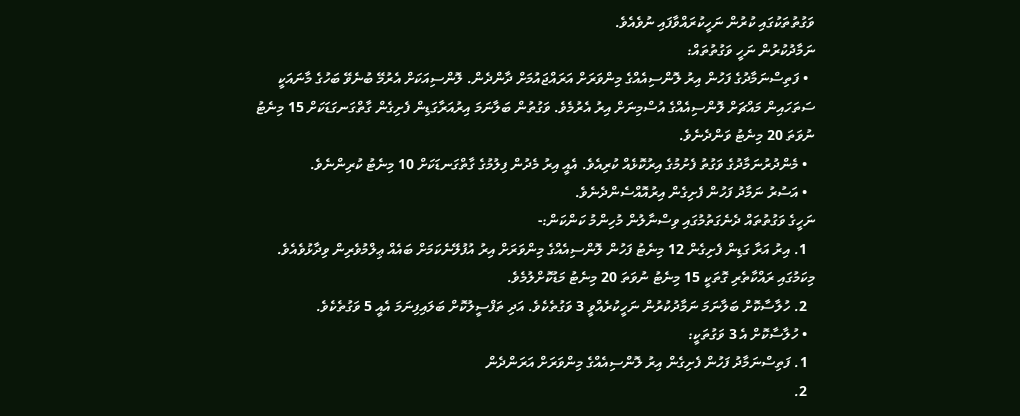ވަގުތުތަކުގައި ކުރުން ނަހީކުރައްވާފައި ނުވެއެވެ.
ނަމާދުކުރުން ނަހީ ވަގުތުތައް:
  • ފަތިސްނަމާދުގެ ފަހުން އިރު ލޮންސިއެއްގެ މިންވަރަށް އަރައްޖައުމަށް ދާންދެން. ލޮންސިއަކަށް އެރުމޭ ބުނެވޭ ބަހުގެ މާނައަކީ ސަތަހައިން މައްޗަށް ލޮންސިއެއްގެ އުސްމިނަށް އިރު އެރުމެވެ. ވަގުތުން ބަލާނަމަ އިރުއަރާގަޑިން ފެށިގެން ގާތްގަނގަޑަކަށް 15 މިނެޓު ނުވަތަ 20 މިނެޓު ވަންދެނެވެ.
  • މެންދުރުނަމާދުގެ ވަގުތު ފެށުމުގެ އިރުކޮޅެއް ކުރިއެވެ. އެއީ އިރު މެދުން ފިލުމުގެ ގާތްގަނޑަކަށް 10 މިނެޓު ކުރިންނެވެ.
  • އަސުރު ނަމާދު ފަހުން ފެށިގެން އިރުއޮއްސެންދެނެވެ.
ނަހީގެ ވަގުތުތައް ދެނެގަތުމުގައި ވިސްނާލުން މުހިންމު ކަންކަން:-
  1. އިރު އަރާ ގަޑިން ފެށިގެން 12 މިނެޓު ފަހުން ލޮންސިއެއްގެ މިންވަރަށް އިރު އުފުލޭނެކަމަށް ބައެއް ޢިލްމުވެރިން ވިދާޅުވެއެވެ. މިކަމުގައި ރައްކާތެރި ގޮތަކީ 15 މިނެޓު ނުވަތަ 20 މިނެޓު މަޑުކޮށްލުމެވެ.
  2. ހުލާސާކޮށް ބަލާނަމަ ނަމާދުކުރުން ނަހީކުރެއްވީ 3 ވަގުތެކެވެ. އަދި ތަފްސީލުކޮށް ބަލައިފިނަމަ އެއީ 5 ވަގުތެކެވެ.
  • ހުލާސާކޮށް އެ 3 ވަގުތަކީ:
  1. ފަތިސްނަމާދު ފަހުން ފެށިގެން އިރު ލޮންސިއެއްގެ މިންވަރަށް އަރަންދެން
  2.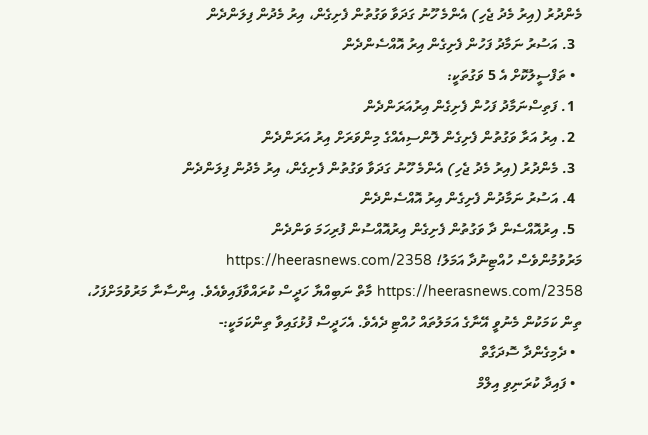މެންދުރު (އިރު މެދު ޖެހި) އެންމެ ހޫނު ގަދަވާ ވަގުތުން ފެށިގެން، އިރު މެދުން ފިލަންދެން
  3. އަސުރު ނަމާދު ފަހުން ފެށިގެން އިރު އޮއްސެންދެން
  • ތަފްސީލުކޮށް އެ 5 ވަގުތަކީ:
  1. ފަތިސްނަމާދު ފަހުން ފެށިގެން އިރުއަރަންދެން
  2. އިރު އަރާ ވަގުތުން ފެށިގެން ލޮންސިއެއްގެ މިންވަރަށް އިރު އަރަންދެން
  3. މެންދުރު (އިރު މެދު ޖެހި) އެންމެ ހޫނު ގަދަވާ ވަގުތުން ފެށިގެން، އިރު މެދުން ފިލަންދެން
  4. އަސުރު ނަމާދުން ފެށިގެން އިރު އޮއްސެންދެން
  5. އިރުއޮއްސެން ދާ ވަގުތުން ފެށިގެން އިރުއޮއްސުން ފުރިހަމަ ވަންދެން
މަރުވުމުންވެސް ހުއްޓިނުދާ އަމަލު! https://heerasnews.com/2358 https://heerasnews.com/2358 މާތް ނަބިއްޔާ ހަދީސް ކުރައްވާފައިވެއެވެ. އިންސާނާ މަރުވުމަށްފަހު، ތިން ކަމަކުން މެނުވީ އޭނާގެ އަމަލުތައް ހުއްޓި ދެއެވެ. އެހަދީސް ފުޅުގައިވާ ތިންކަމަކީ:-
  • ދެމިގެންދާ ސޮދަގާތް
  • ފައިދާ ކުރަނިވި އިލްމް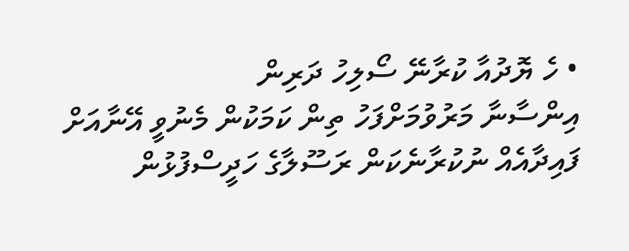• ހެ ޔޮދުއާ ކުރާނޭ ސޯލިހު ދަރިން
އިންސާނާ މަރުވުމަށްފަހު ތިން ކަމަކުން މެނުވީ އޭނާއަށް ފައިދާއެއް ނުކުރާނެކަން ރަސޫލާގެ ހަދީސްފުޅުން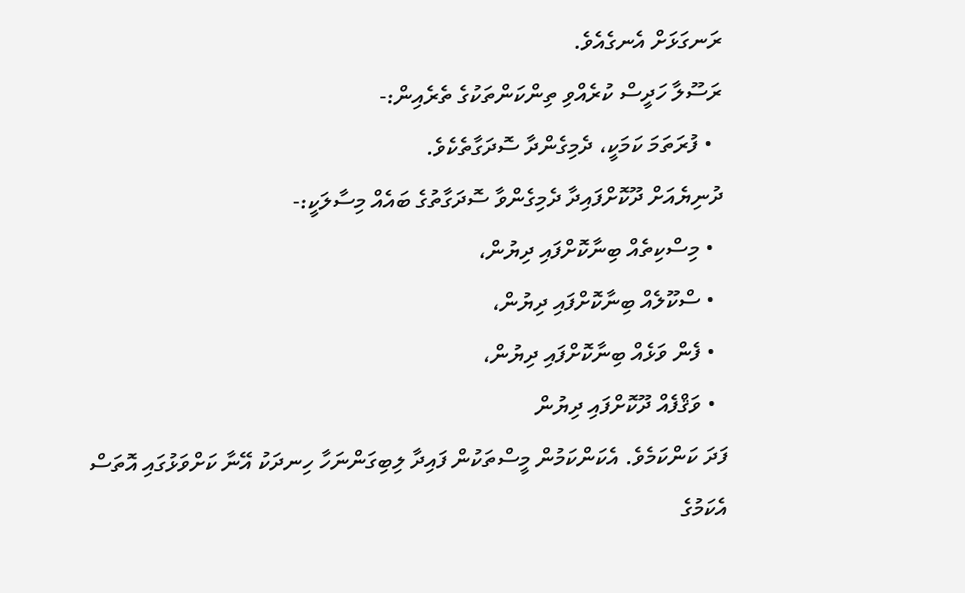ރަނގަޅަށް އެނގެއެވެ.
ރަސޫލާ ހަދީސް ކުރެއްވި ތިންކަންތަކުގެ ތެރެއިން:-
  • ފުރަތަމަ ކަމަކީ، ދެމިގެންދާ ސޮދަގާތެކެވެ.
ދުނިޔެއަށް ދޫކޮށްފައިދާ ދެމިގެންވާ ސޮދަގާތުގެ ބައެއް މިސާލަކީ:-
  • މިސްކިތެއް ބިނާކޮށްފައި ދިޔުން،
  • ސްކޫލެއް ބިނާކޮށްފައި ދިޔުން،
  • ފެން ވަޅެއް ބިނާކޮށްފައި ދިޔުން،
  • ވަޤްފެއް ދޫކޮށްފައި ދިޔުން
ފަދަ ކަންކަމެވެ. އެކަންކަމުން މީސްތަކުން ފައިދާ ލިބިގަންނަހާ ހިނދަކު އޭނާ ކަށްވަޅުގައި އޮތަސް އެކަމުގެ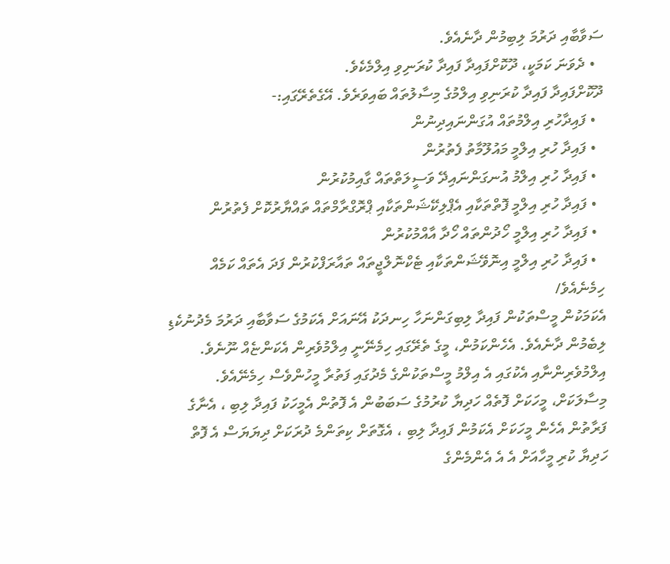ސަވާބާއި ދަރުމަ ލިބިމުން ދާނެއެވެ.
  • ދެވަނަ ކަމަކީ، ދޫކޮށްފައިދާ ފައިދާ ކުރަނިވި އިލްމެކެވެ.
ދޫކޮށްފައިދާ ފައިދާ ކުރަނިވި އިލްމުގެ މިސާލުތައް ބައިވަރެވެ. އޭގެތެރޭގައި:-
  • ފައިދާހުރި އިލްމުތައް އުގަންނައިދިނުން
  • ފައިދާ ހުރި އިލްމީ މައުލޫމާތު ފެތުރުން
  • ފައިދާ ހުރި އިލްމު އުނގަންނައިދޭ ވަސީލަތްތައް ގާއިމުކުރުން
  • ފައިދާ ހުރި އިލްމީ ފޮތްތަކާއި އެޕްލިކޭޝަންތަކާއި ޕްރޮގްރާމްތައް ތައްޔާރުކޮށް ފެތުރުން
  • ފައިދާ ހުރި އިލްމީ ހޯދުންތައް ހޯދާ އާއްމުކުރުން
  • ފައިދާ ހުރި އިލްމީ އިނޮވޭޝަންތަކާއި ޓެކްނޮލްޖީތައް ތައާރަފްކުރުން ފަދަ އެތައް ކަމެއް ހިމެނެއެވެ/
އެކަމަކުން މީސްތަކުން ފައިދާ ލިބިގަންނަހާ ހިނދަކު އޭނައަށް އެކަމުގެ ސަވާބާއި ދަރުމަ މެދުނުކެޑި ލިބެމުން ދާނެއެވެ. އެހެންކަމުން، މީގެ ތެރޭގައި ހިމެނޭނީ އިލްމުވެރިން އެކަންޏެއް ނޫނެވެ. އިލްމުވެރިންނާއި އެކުގައި އެ އިލްމު މީސްތަކުންގެ މެދުގައި ފަތުރާ މީހުންވެސް ހިމެނޭއެވެ. މިސާލަކަށް، މީހަކަށް ފޮތެއް ހަދިޔާ ކުރުމުގެ ސަބަބުން އެ ފޮތުން އެމީހަކު ފައިދާ ލިބި ، އެނާގެ ފަރާތުން އެހެން މީހަކަށް އެކަމުން ފައިދާ ލިބި ، އެގޮތަށް ކިތަންމެ ދުރަކަށް ދިޔަޔަސް އެ ފޮތް ހަދިޔާ ކުރި މީހާއަށް އެ އެ އެންމެންގެ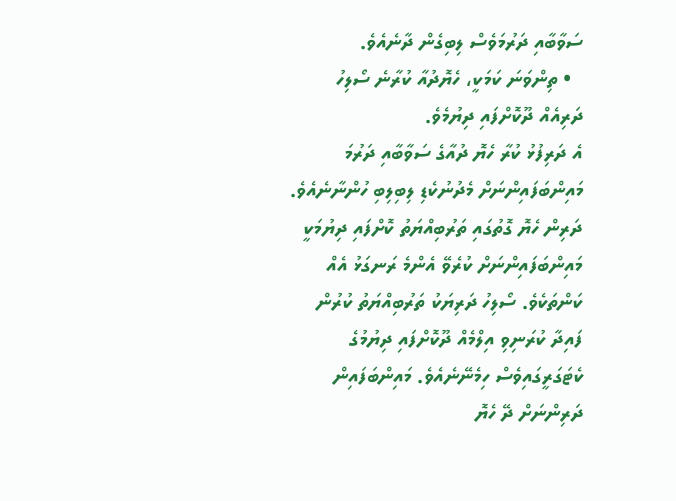ސަވާބާއި ދަރުމަވެސް ލިބިގެން ދާނެއެވެ.
  • ތިންވަނަ ކަމަކީ، ހެޔޮދުއާ ކުރާނެ ސޯލިހު ދަރިއެއް ދޫކޮށްފައި ދިޔުމެވެ.
އެ ދަރިފުޅު ކުރާ ހެޔޮ ދުއާގެ ސަވާބާއި ދަރުމަ މައިންބަފައިންނަށް މެދުނުކެޑި ލިބިލިބި ހުންނާނެއެވެ. ދަރިން ހެޔޮ ގޮތުގައި ތަރުބިއްޔަތު ކޮށްފައި ދިޔުމަކީ މައިންބަފައިންނަށް ކުރެވޭ އެންމެ ރަނގަޅު އެއް ކަންތަކެވެ. ސޯލިހު ދަރިޔަކު ތަރުބިއްޔަތު ކުރުން ފައިދާ ކުރަނިވި އިލްމެއް ދޫކޮށްފައި ދިޔުމުގެ ކެޓަގަރީގައިވެސް ހިމެނޭނެއެވެ. މައިންބަފައިން ދަރިންނަށް ދޭ ހެޔޮ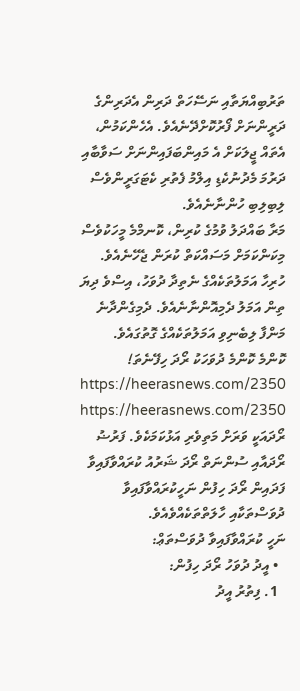ތަރުބިއްޔަތާއި ނަސޭހަތް ދަރިން އެދަރިންގެ ދަރީންނަށް ފޯރުކޮށްދޭނެއެވެ. އެހެންކަމުން، އެތައް ޖީލަކަށް އެ މައިންބަފައިންނަށް ސަވާބާއި ދަރުމަ މެދުނުކެޑި އިލްމު ފެތުރި ކެޓަގަރީންވެސް ލިބިލިބި ހުންނާނެއެވެ.
މަރާ ބައްދަލު ވުމުގެ ކުރިން، ކޮނމްމެ މީހަކުވެސް މިކަންކަމަށް މަސައްކަތް ކުރަން ޖެހޭނެއެވެ. ހުރިހާ އަމަލުތަކެއްގެ ނެތިދާ ދުވަހު، އިސްވެ ދިޔަ ތިން އަމަލު ދެމިއޮންނާނެއެވެ. ދެމިގެންދާނެ މަންފާ ލިބެނިވި އަމަލުތަކެއްގެ ގޮތުގައެވެ.
ކޮންމެ ކޮންމެ ދުވަހަކު ރޯދަ ހިފޭނެތަ! https://heerasnews.com/2350 https://heerasnews.com/2350 ރޯދައަކީ ވަރަށް މަތިވެރި އަޅުކަމަކެވެ. ފަރުޟު ރޯދައާއި ސުންނަތް ރޯދަ ޝަރުއު ކުރައްވާފައިވާ ފަދައިން ރޯދަ ހިފުން ނަހީކުރައްވާފައިވާ ދުވަސްތަކާއި ހާލަތްތަކެއްވެއެވެ.
ނަހީ ކުރައްވާފައިވާ ދުވަސްތަޢް:
  • އީދު ދުވަހު ރޯދަ ހިފުން:
  1. ފިތުރު އީދު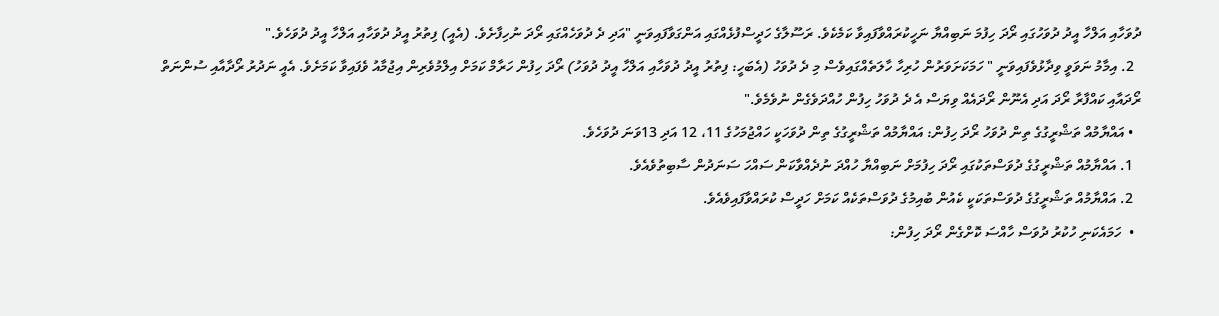ދުވަހާއި އަލްހާ އީދު ދުވަހުގައި ރޯދަ ހިފުމަ ނަބިއްޔާ ނަހީކުރައްވާފައިވާ ކަމެކެވެ. ރަސޫލާގެ ހަދީސްފުޅެއްގައި އަންގަވާފައިވަނީ "އަދި ދެ ދުވަހެއްގައި ރޯދަ ނުހިފާށެވެ. (އެއީ) ފިތުރު އީދު ދުވަހާއި އަލްހާ އީދު ދުވަހެވެ."
  2. އިމާމު ނަވަވީ ވިދާޅުވެފައިވަނީ " ހަމަކަށަވަރުން ހުރިހާ ހާލަތެއްގައިވެސް މި ދެ ދުވަހު (އެބަހީ: ފިތުރު އީދު ދުވަހާއި އަލްހާ އީދު ދުވަހު) ރޯދަ ހިފުން ހަރާމް ކަމަށް އިލްމުވެރިން އިޖުމާއު ވެފައިވާ ކަމަށެވެ. އެއީ ނަދުރު ރޯދާއާއި ސުންނަތް ރޯދައާއި ކައްފާރާ ރޯދަ އަދި އެނޫން ރޯދައެއް ވިޔަސް އެ ދެ ދުވަހު ހިފުން ހުއްދަވެގެން ނުވެމެވެ."
  • އައްޔާމުއް ތަޝްރީގުގެ ތިން ދުވަހު ރޯދަ ހިފުން: އައްޔާމުއް ތަޝްރީގުގެ ތިން ދުވަހަކީ ހައްޖުމަހުގެ 11، 12 އަދި 13ވަނަ ދުވަހެވެ.
  1. އައްޔާމުއް ތަޝްރީގުގެ ދުވަސްތަކުގައި ރޯދަ ހިފުމަށް ނަބިއްޔާ ހުއްދަ ނުދެއްވާކަން ސައްހަ ސަނަދުން ސާބިތުވެއެވެ.
  2. އައްޔާމުއް ތަޝްރީގުގެ ދުވަސްތަކަކީ ކެއުން ބުއިމުގެ ދުވަސްތަކެއް ކަމަށް ހަދީސް ކުރައްވާފައިވެއެވެ.
  •  ހަމައެކަނި ހުކުރު ދުވަސް ހާއްސަ ކޮށްގެން ރޯދަ ހިފުން: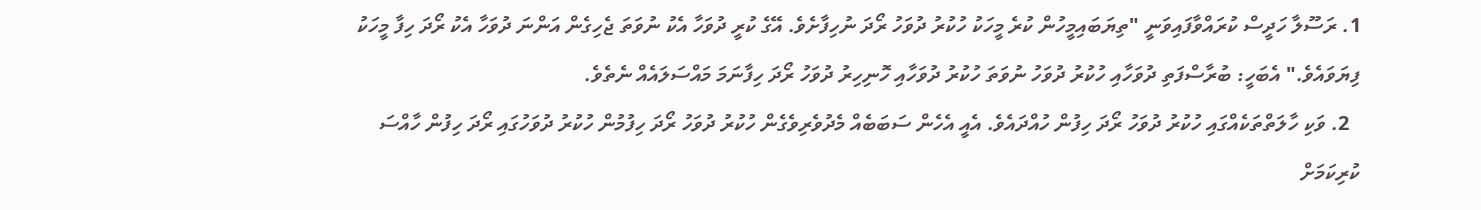1. ރަސޫލާ ހަދީސް ކުރައްވާފައިވަނީ "ތިޔަބައިމީހުން ކުރެ މީހަކު ހުކުރު ދުވަހު ރޯދަ ނުހިފާށެވެ. އޭގެ ކުރީ ދުވަހާ އެކު ނުވަތަ ޖެހިގެން އަންނަ ދުވަހާ އެކު ރޯދަ ހިފާ މީހަކު ފިޔަވައެވެ." އެބަހީ: ބުރާސްފަތި ދުވަހާއި ހުކުރު ދުވަހު ނުވަތަ ހުކުރު ދުވަހާއި ހޮނިހިރު ދުވަހު ރޯދަ ހިފާނަމަ މައްސަލައެއް ނެތެވެ.
  2. ވަކި ހާލަތްތަކެއްގައި ހުކުރު ދުވަހު ރޯދަ ހިފުން ހުއްދައެވެ. އެއީ އެހެން ސަބަބެއް މެދުވެރިވެގެން ހުކުރު ދުވަހު ރޯދަ ހިފުމުން ހުކުރު ދުވަހުގައި ރޯދަ ހިފުން ހާއްސަ ކުރިކަމަށް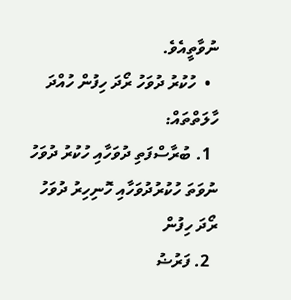ނުވާތީއެވެ.
  •  ހުކުރު ދުވަހު ރޯދަ ހިފުން ހުއްދަ ހާލަތްތައް:
  1. ބުރާސްފަތި ދުވަހާއި ހުކުރު ދުވަހު ނުވަތަ ހުކުރުދުވަހާއި ހޮނިހިރު ދުވަހު ރޯދަ ހިފުން
  2. ފަރުޟު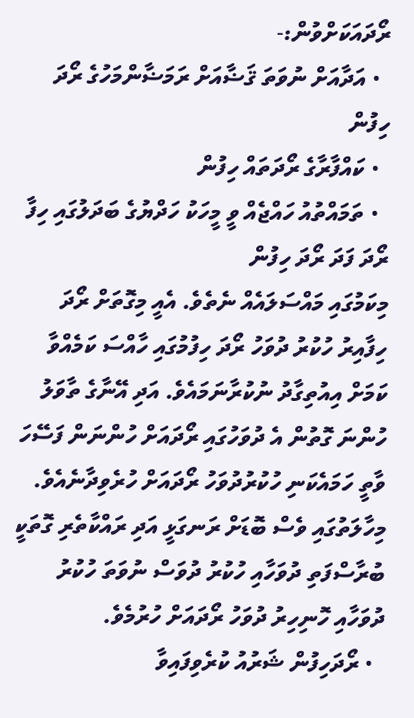ރޯދައަކަށްވުން:-
  • އަދާއަށް ނުވަތަ ޤަޟާއަށް ރަމަޟާންމަހުގެ ރޯދަ ހިފުން
  • ކައްފާރާގެ ރޯދަތައް ހިފުން
  • ތަމައްތުއު ހައްޖެއް ވީ މީހަކު ހަދްޔުގެ ބަދަލުގައި ހިފާ ރޯދަ ފަދަ ރޯދަ ހިފުން
މިކަމުގައި މައްސަލައެއް ނެތެވެ. އެއީ މިގޮތަށް ރޯދަ ހިފާއިރު ހުކުރު ދުވަހު ރޯދަ ހިފުމުގައި ހާއްސަ ކަމެއްވާ ކަމަށް އިއުތިގާދު ނުކުރާނަމައެވެ. އަދި އޭނާގެ ތާވަލު ހުންނަ ގޮތުން އެ ދުވަހުގައި ރޯދައަށް ހުންނަން ފަސޭހަ ވާތީ ހަމައެކަނި ހުކުރުދުވަހު ރޯދައަށް ހުރެވިދާނެއެވެ. މިހާލަތުގައި ވެސް ބޮޑަށް ރަނގަޅީ އަދި ރައްކާތެރި ގޮތަކީ ބުރާސްފަތި ދުވަހާއި ހުކުރު ދުވަސް ނުވަތަ ހުކުރު ދުވަހާއި ހޮނިހިރު ދުވަހު ރޯދައަށް ހުރުމެވެ.
  • ރޯދަހިފުން ޝަރުއު ކުރެވިފައިވާ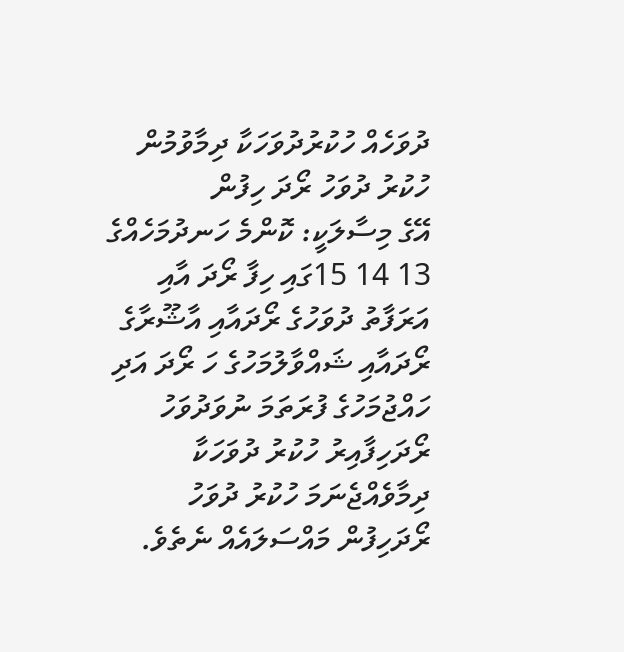ދުވަހެއް ހުކުރުދުވަހަކާ ދިމާވުމުން ހުކުރު ދުވަހު ރޯދަ ހިފުން
އޭގެ މިސާލަކީ: ކޮންމެ ހަނދުމަހެއްގެ 13 14 15ގައި ހިފާ ރޯދަ އާއި އަރަފާތު ދުވަހުގެ ރޯދައާއި އާޝޫރާގެ ރޯދައާއި ޝައްވާލުމަހުގެ ހަ ރޯދަ އަދި ހައްޖުމަހުގެ ފުރަތަމަ ނުވަދުވަހު ރޯދަހިފާއިރު ހުކުރު ދުވަހަކާ ދިމާވެއްޖެނަމަ ހުކުރު ދުވަހު ރޯދަހިފުން މައްސަލައެއް ނެތެވެ.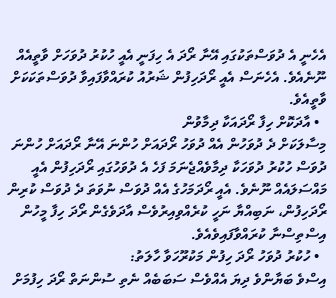އެހެނީ އެ ދުވަސްތަކުގައި އޭނާ ރޯދަ އެ ހިފަނީ އެއީ ހުކުރު ދުވަހަށް ވާތީއެއް ނޫނެއެވެ. އެހެނަސް އެއީ ރޯދަހިފުން ޝަރުއު ކުރައްވާފައިވާ ދުވަސްތަކަކަށް ވާތީއެވެ.
  • އާދަކޮށް ހިފާ ރޯދައަކާ ދިމާވުން
މިސާލަކަށް ދެ ދުވަހުން އެއް ދުވަހު ރޯދައަށް ހުންނަ އޭނާ ރޯދައަށް ހުންނަ ދުވަސް ހުކުރު ދުވަހަކާ ދިމާވެއްޖެނަމަ ފަހެ އެ ދުވަހުގައި ރޯދަހިފުން އެއީ މައްސަލައެއް ނޫނެވެ. އެއީ ރޯދަމަހުގެ އެއް ދުވަސް ނުވަތަ ދެ ދުވަސް ކުރިން ރޯދަހިފުން، ނަބިއްޔާ ނަހީ ކުރެއްވިއިރުވެސް އާދަވެގެން ރޯދަ ހިފާ މީހުން އިސްތިސްނާ ކުރައްވާފައިވެއެވެ.
  • ހުކުރު ދުވަހު ރޯދަ ހިފުން މަކުރޫހަވާ ހާލަތު:
އިސްވެ ބަޔާންވެ ދިޔަ އެއްވެސް ސަބަބެއް ނެތި ސުންނަތް ރޯދަ ހިފުމަށް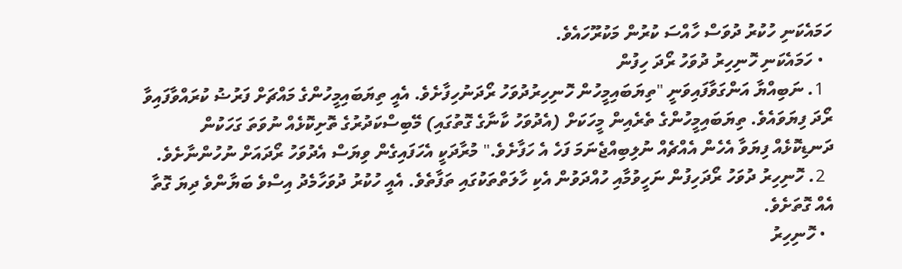ހަމައެކަނި ހުކުރު ދުވަސް ހާއްސަ ކުރުން މަކުރޫހައެވެ.
  • ހަމައެކަނި ހޮނިހިރު ދުވަހު ރޯދަ ހިފުން
  1. ނަބިއްޔާ އަންގަވާފައިވަނީ "ތިޔަބައިމީހުން ހޮނިހިރުދުވަހު ރޯދަނުހިފާށެވެ. އެއީ ތިޔަބައިމީހުންގެ މައްޗަށް ފަރުޟު ކުރައްވާފައިވާ ރޯދަ ފިޔަވައެވެ. ތިޔަބައިމީހުންގެ ތެރެއިން މީހަކަށް (އެދުވަހު ކާނާގެ ގޮތުގައި) މޭބިސްކަދުރުގެ ތޮށިކޮޅެއް ނުވަތަ ގަހަކުން ދަނޑިކޮޅެއް ފިޔަވާ އެހެން އެއްޗެއް ނުލިބިއްޖެނަމަ ފަހެ އެ ހަފާށެވެ." މުރާދަކީ އެހަފައިގެން ވިޔަސް އެދުވަހު ރޯދައަށް ނުހުންނާށެވެ.
  2. ހޮނިހިރު ދުވަހު ރޯދަހިފުން ނަހީވުމާއި ހުއްދަވުން އެކި ހާލަތްތަކުގައި ތަފާތެވެ. އެއީ ހުކުރު ދުވަހާމެދު އިސްވެ ބަޔާންވެ ދިޔަ ގޮތާ އެއް ގޮތަށެވެ.
  • ހޮނިހިރު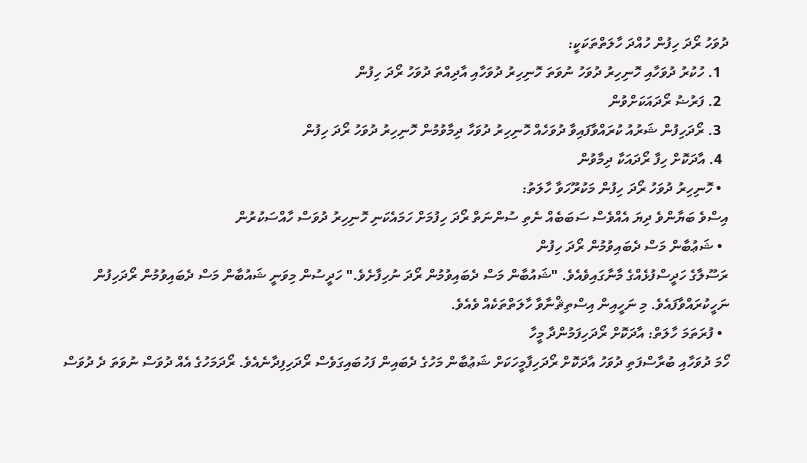ދުވަހު ރޯދަ ހިފުން ހުއްދަ ހާލަތްތަކަކީ:
  1. ހުކުރު ދުވަހާއި ހޮނިހިރު ދުވަހު ނުވަތަ ހޮނިހިރު ދުވަހާއި އާދިއްތަ ދުވަހު ރޯދަ ހިފުން
  2. ފަރުޟު ރޯދައަކަށްވުން
  3. ރޯދަހިފުން ޝަރުއު ކުރައްވާފައިވާ ދުވަހެއް ހޮނިހިރު ދުވަހާ ދިމާވުމުން ހޮނިހިރު ދުވަހު ރޯދަ ހިފުން
  4. އާދަކޮށް ހިފާ ރޯދައަކާ ދިމާވުން
  • ހޮނިހިރު ދުވަހު ރޯދަ ހިފުން މަކުރޫހަވާ ހާލަތު:
އިސްވެ ބަޔާންވެ ދިޔަ އެއްވެސް ސަބަބެއް ނެތި ސުންނަތް ރޯދަ ހިފުމަށް ހަމައެކަނި ހޮނިހިރު ދުވަސް ހާއްސަކުރުން
  • ޝަޢުބާން މަސް ދެބައިވުމުން ރޯދަ ހިފުން
ރަސޫލާގެ ހަދީސްފުޅެއްގެ މާނާގައިވެއެވެ. "ޝައުބާން މަސް ދެބައިވުމުން ރޯދަ ނުހިފާށެވެ." ހަދީސުން މިވަނީ ޝައުބާން މަސް ދެބައިވުމުން ރޯދަހިފުން ނަހީކުރައްވާފައެވެ. މި ނަހީއިން އިސްތިޘްނާވާ ހާލަތްތަކެއް ވެއެވެ.
  • ފުރަތަމަ ހާލަތް: އާދަކޮށް ރޯދަހިފަމުންދާ މީހާ
ހޯމަ ދުވަހާއި ބުރާސްފަތި ދުވަހު އާދަކޮށް ރޯދަހިފާމީހަކަށް ޝަޢުބާން މަހުގެ ދެބައިން ފަހުބައިގަވެސް ރޯދަހިފިދާނެއެވެ. ރޯދަމަހުގެ އެއް ދުވަސް ނުވަތަ ދެ ދުވަސް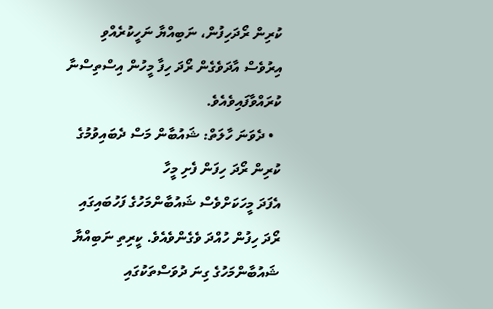ކުރިން ރޯދަހިފުން، ނަބިއްޔާ ނަހީކުރެއްވި އިރުވެސް އާދަވެގެން ރޯދަ ހިފާ މީހުން އިސްތިސްނާ ކުރައްވާފައިވެއެވެ.
  • ދެވަނަ ހާލަތް: ޝައުބާން މަސް ދެބައިވުމުގެ ކުރިން ރޯދަ ހިފަން ފެށި މީހާ
އެފަދަ މީހަކަށްވެސް ޝައުބާންމަހުގެ ފަހުބައިގައި ރޯދަ ހިފުން ހުއްދަ ވެގެންވެއެވެ. ކީރިތި ނަބިއްޔާ ޝައުބާންމަހުގެ ގިނަ ދުވަސްތަކުގައި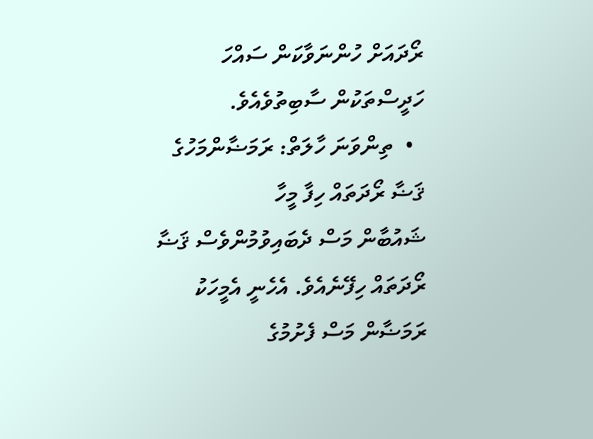ރޯދައަށް ހުންނަވާކަން ސައްހަ ހަދީސްތަކުން ސާބިތުވެއެވެ.
  •  ތިންވަނަ ހާލަތް: ރަމަޟާންމަހުގެ ޤަޟާ ރޯދަތައް ހިފާ މީހާ
ޝައުބާން މަސް ދެބައިވުމުންވެސް ޤަޟާ ރޯދަތައް ހިފޭނެއެވެ. އެހެނީ އެމީހަކު ރަމަޟާން މަސް ފެށުމުގެ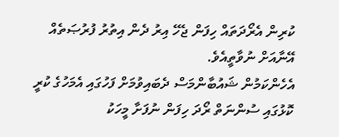ކުރިން އެރޯދަތައް ހިފަން ޖެހޭ އިރު ދެން އިތުރު ފުރުޞަތެއް އޭނާއަށް ނުވާތީއެވެ.
އެހެންކަމުން ޝައުބާންމަސް ދެބައިވުމަށް ފަހުގައި އެމަހުގެ ކުރީ ކޮޅުގައި ސުންނަތް ރޯދަ ހިފަން ނުފަށާ މީހަކު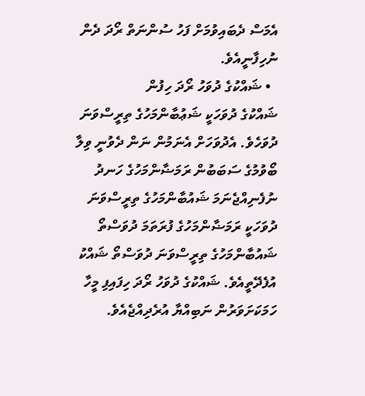އެމަސް ދެބައިވުމަށް ފަހު ސުންނަތް ރޯދަ ދެން ނުހިފާނީއެވެ.
  • ޝައްކުގެ ދުވަހު ރޯދަ ހިފުން
ޝައްކުގެ ދުވަހަކީ ޝަޢުބާންމަހުގެ ތިރީސްވަނަ ދުވަހެވެ. އެދުވަހަށް އެނަމުން ނަން ދެވުނީ ވިލާ ބޯވުމުގެ ސަބަބުން ރަމަޟާންމަހުގެ ހަނދު ނުފެނިއްޖެނަމަ ޝައުބާންމަހުގެ ތިރީސްވަނަ ދުވަހަކީ ރަމަޟާންމަހުގެ ފުރަތަމަ ދުވަސްތޯ ޝައުބާންމަހުގެ ތިރީސްވަނަ ދުވަސްތޯ ޝައްކު އުފެދޭތީއެވެ. ޝައްކުގެ ދުވަހު ރޯދަ ހިފައިފި މީހާ ހަމަކަށަވަރުން ނަބިއްޔާ އުރެދިއްޖެއެވެ.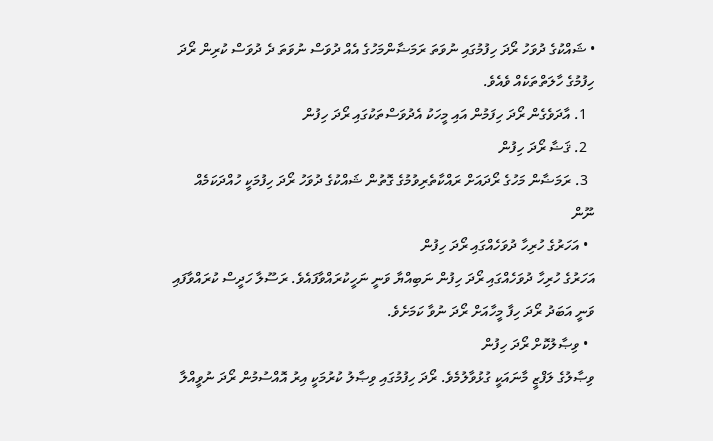• ޝައްކުގެ ދުވަހު ރޯދަ ހިފުމުގައި ނުވަތަ ރަމަޟާންމަހުގެ އެއް ދުވަސް ނުވަތަ ދެ ދުވަސް ކުރިން ރޯދަ ހިފުމުގެ ހާލަތްތަކެއް ވެއެވެ.
  1. އާދަވެގެން ރޯދަ ހިފަމުން އައި މީހަކު އެދުވަސްތަކުގައި ރޯދަ ހިފުން
  2. ޤަޟާ ރޯދަ ހިފުން
  3. ރަމަޟާން މަހުގެ ރޯދައަށް ރައްކާތެރިވުމުގެ ގޮތުން ޝައްކުގެ ދުވަހު ރޯދަ ހިފުމަކީ ހުއްދަކަމެއް ނޫން
  • އަހަރުގެ ހުރިހާ ދުވަހެއްގައި ރޯދަ ހިފުން
އަހަރުގެ ހުރިހާ ދުވަހެއްގައި ރޯދަ ހިފުން ނަބިއްޔާ ވަނީ ނަހީކުރައްވާފައެވެ. ރަސޫލާ ހަދީސް ކުރައްވާފައި ވަނީ އަބަދު ރޯދަ ހިފާ މީހާއަށް ރޯދަ ނުވާ ކަމަށެވެ.
  • ވިޞާލުކޮށް ރޯދަ ހިފުން
ވިޞާލުގެ ލަފްޒީ މާނައަކީ ގުޅުވާލުމެވެ. ރޯދަ ހިފުމުގައި ވިޞާލު ކުރުމަކީ އިރު އޮއްސުމުން ރޯދަ ނުވީއްލާ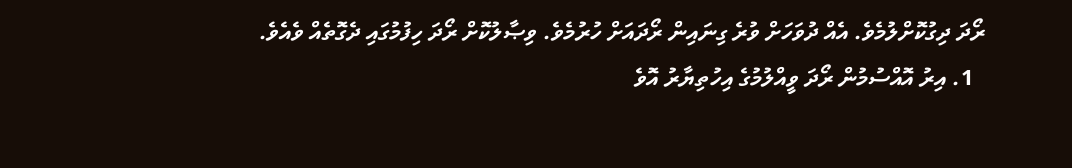ރޯދަ ދިގުކޮށްލުމެވެ. އެއް ދުވަހަށް ވުރެ ގިނައިން ރޯދައަށް ހުރުމެވެ. ވިޞާލުކޮށް ރޯދަ ހިފުމުގައި ދެގޮތެއް ވެއެވެ.
  1. އިރު އޮއްސުމުން ރޯދަ ވީއްލުމުގެ އިހުތިޔާރު އޮވެ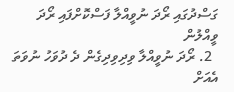ގަސްދުގައި ރޯދަ ނުވީއްލާ ފަސްކޮށްފައި ރޯދަ ވީއްލުން
  2. ރޯދަ ނުވީއްލާ ވިދިވިދިގެން ދެ ދުވަހު ނުވަތަ އެއަށް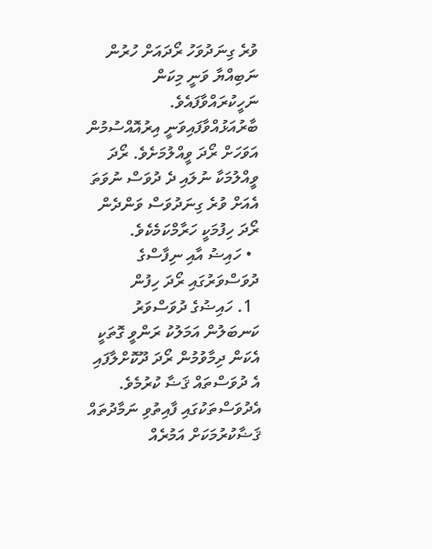ވުރެ ގިނަދުވަހު ރޯދައަށް ހުރުން
ނަބިއްޔާ ވަނީ މިކަން ނަހީކުރައްވާފައެވެ. ބާރުއަޅުއްވާފައިވަނީ އިރުއޮއްސުމުން އަވަހަށް ރޯދަ ވީއްލުމަށެވެ. ރޯދަ ވީއްލުމަކާ ނުލައި ދެ ދުވަސް ނުވަތަ އެއަށް ވުރެ ގިނަދުވަސް ވަންދެން ރޯދަ ހިފުމަކީ ހަރާމްކަމެކެވެ.
  • ހައިޟު އާއި ނިފާސްގެ ދުވަސްވަރުގައި ރޯދަ ހިފުން
  1. ހައިޟުގެ ދުވަސްވަރު ކަނބަލުން އަމަލުކު ރަންވީ ގޮތަކީ އެކަން ދިމާވުމުން ރޯދަ ދޫކޮށްލާފައި އެ ދުވަސްތައް ޤަޟާ ކުރުމެވެ. އެދުވަސްތަކުގައި ފާއިތުވި ނަމާދުތައް ޤަޟާކުރުމަކަށް އަމުރެއް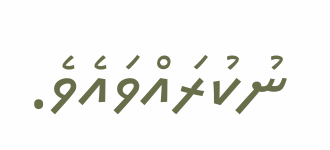ނުކުރައްވައެވެ.